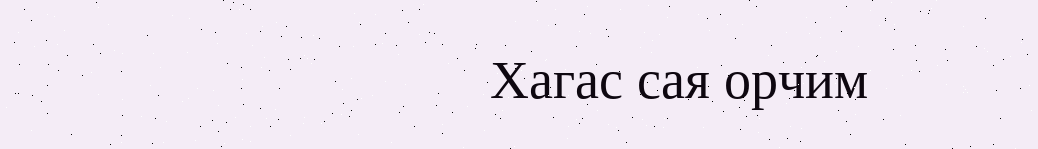Хагас сая орчим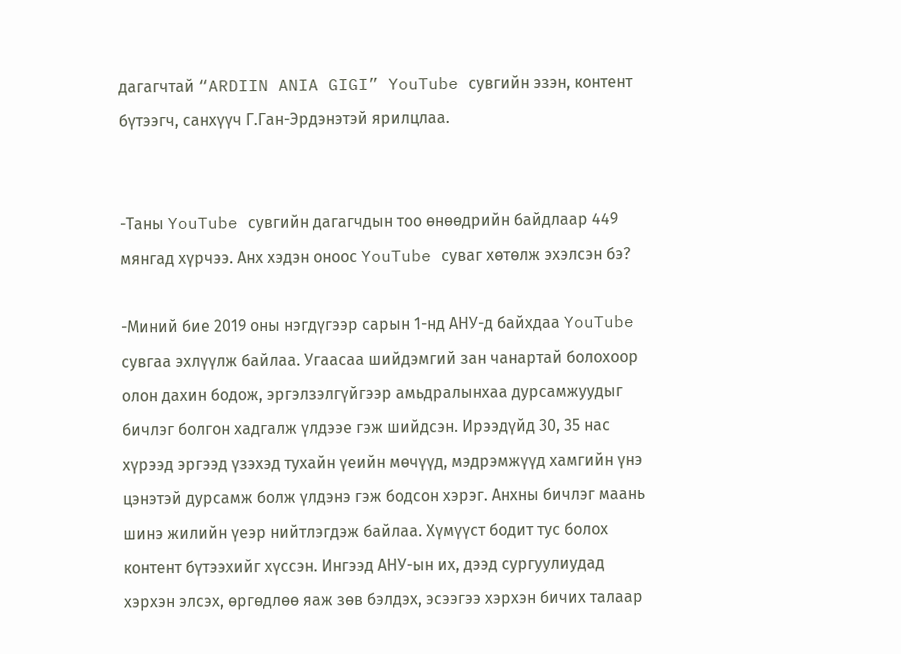дагагчтай “ARDIIN ANIA GIGI” YouTube сувгийн эзэн, контент бүтээгч, санхүүч Г.Ган-Эрдэнэтэй ярилцлаа.


-Таны YouTube сувгийн дагагчдын тоо өнөөдрийн байдлаар 449 мянгад хүрчээ. Анх хэдэн оноос YouTube суваг хөтөлж эхэлсэн бэ?

-Миний бие 2019 оны нэгдүгээр сарын 1-нд АНУ-д байхдаа YouTube сувгаа эхлүүлж байлаа. Угаасаа шийдэмгий зан чанартай болохоор олон дахин бодож, эргэлзэлгүйгээр амьдралынхаа дурсамжуудыг бичлэг болгон хадгалж үлдээе гэж шийдсэн. Ирээдүйд 30, 35 нас хүрээд эргээд үзэхэд тухайн үеийн мөчүүд, мэдрэмжүүд хамгийн үнэ цэнэтэй дурсамж болж үлдэнэ гэж бодсон хэрэг. Анхны бичлэг маань шинэ жилийн үеэр нийтлэгдэж байлаа. Хүмүүст бодит тус болох контент бүтээхийг хүссэн. Ингээд АНУ-ын их, дээд сургуулиудад хэрхэн элсэх, өргөдлөө яаж зөв бэлдэх, эсээгээ хэрхэн бичих талаар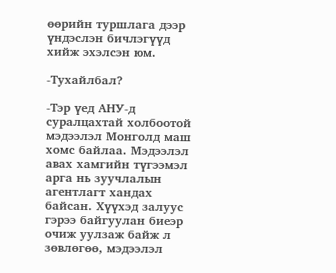өөрийн туршлага дээр үндэслэн бичлэгүүд хийж эхэлсэн юм.

-Тухайлбал?

-Тэр үед АНУ-д суралцахтай холбоотой мэдээлэл Монголд маш хомс байлаа. Мэдээлэл авах хамгийн түгээмэл арга нь зуучлалын агентлагт хандах байсан. Хүүхэд залуус гэрээ байгуулан биеэр очиж уулзаж байж л зөвлөгөө, мэдээлэл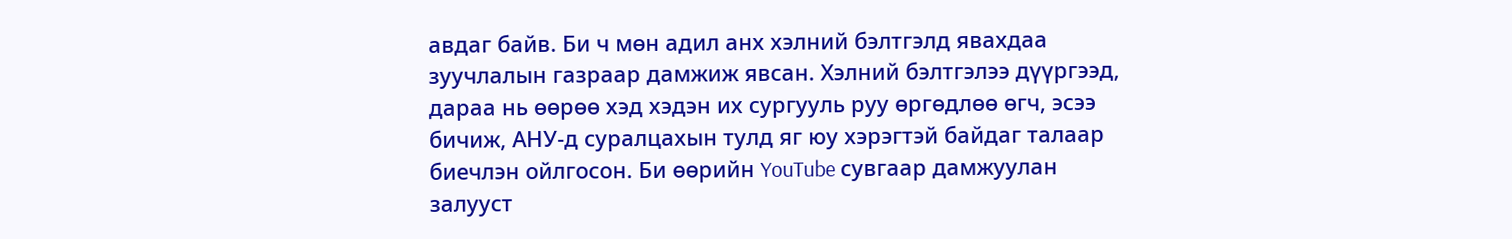авдаг байв. Би ч мөн адил анх хэлний бэлтгэлд явахдаа зуучлалын газраар дамжиж явсан. Хэлний бэлтгэлээ дүүргээд, дараа нь өөрөө хэд хэдэн их сургууль руу өргөдлөө өгч, эсээ бичиж, АНУ-д суралцахын тулд яг юу хэрэгтэй байдаг талаар биечлэн ойлгосон. Би өөрийн YouTube сувгаар дамжуулан залууст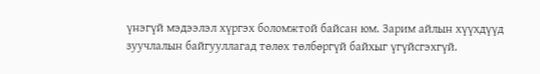үнэгүй мэдээлэл хүргэх боломжтой байсан юм. Зарим айлын хүүхдүүд зуучлалын байгууллагад төлөх төлбөргүй байхыг үгүйсгэхгүй.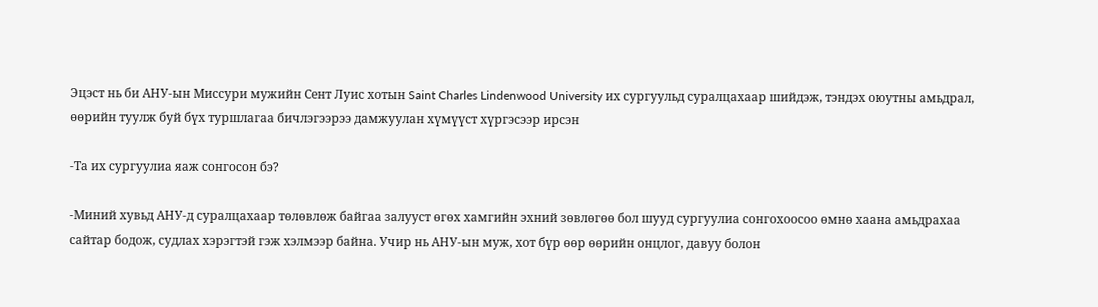Эцэст нь би АНУ-ын Миссури мужийн Сент Луис хотын Saint Charles Lindenwood University их сургуульд суралцахаар шийдэж, тэндэх оюутны амьдрал, өөрийн туулж буй бүх туршлагаа бичлэгээрээ дамжуулан хүмүүст хүргэсээр ирсэн

-Та их сургуулиа яаж сонгосон бэ?

-Миний хувьд АНУ-д суралцахаар төлөвлөж байгаа залууст өгөх хамгийн эхний зөвлөгөө бол шууд сургуулиа сонгохоосоо өмнө хаана амьдрахаа сайтар бодож, судлах хэрэгтэй гэж хэлмээр байна. Учир нь АНУ-ын муж, хот бүр өөр өөрийн онцлог, давуу болон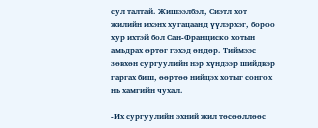сул талтай. Жишээлбэл, Сиэтл хот жилийн ихэнх хугацаанд үүлэрхэг, бороо хур ихтэй бол Сан-Франциско хотын амьдрах өртөг гэхэд өндөр. Тиймээс зөвхөн сургуулийн нэр хүндээр шийдвэр гаргах биш, өөртөө нийцэх хотыг сонгох нь хамгийн чухал.

-Их сургуулийн эхний жил төсөөллөөс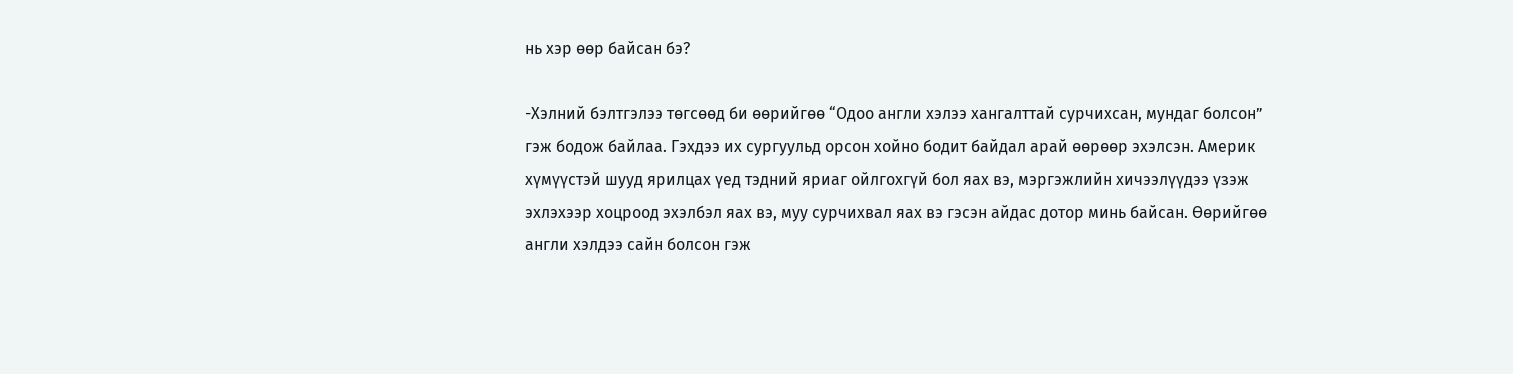нь хэр өөр байсан бэ?

-Хэлний бэлтгэлээ төгсөөд би өөрийгөө “Одоо англи хэлээ хангалттай сурчихсан, мундаг болсон” гэж бодож байлаа. Гэхдээ их сургуульд орсон хойно бодит байдал арай өөрөөр эхэлсэн. Америк хүмүүстэй шууд ярилцах үед тэдний яриаг ойлгохгүй бол яах вэ, мэргэжлийн хичээлүүдээ үзэж эхлэхээр хоцроод эхэлбэл яах вэ, муу сурчихвал яах вэ гэсэн айдас дотор минь байсан. Өөрийгөө англи хэлдээ сайн болсон гэж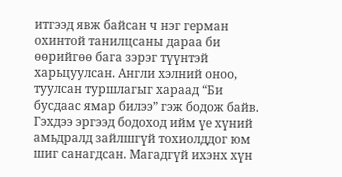итгээд явж байсан ч нэг герман охинтой танилцсаны дараа би өөрийгөө бага зэрэг түүнтэй харьцуулсан. Англи хэлний оноо, туулсан туршлагыг хараад “Би бусдаас ямар билээ” гэж бодож байв. Гэхдээ эргээд бодоход ийм үе хүний амьдралд зайлшгүй тохиолддог юм шиг санагдсан. Магадгүй ихэнх хүн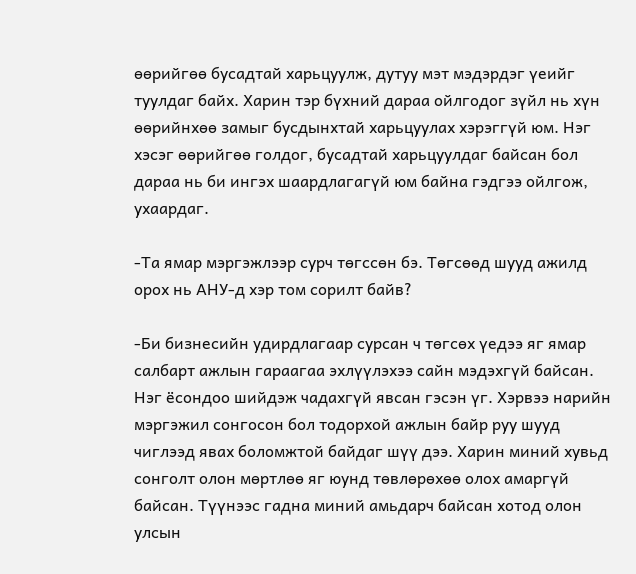өөрийгөө бусадтай харьцуулж, дутуу мэт мэдэрдэг үеийг туулдаг байх. Харин тэр бүхний дараа ойлгодог зүйл нь хүн өөрийнхөө замыг бусдынхтай харьцуулах хэрэггүй юм. Нэг хэсэг өөрийгөө голдог, бусадтай харьцуулдаг байсан бол дараа нь би ингэх шаардлагагүй юм байна гэдгээ ойлгож, ухаардаг.

-Та ямар мэргэжлээр сурч төгссөн бэ. Төгсөөд шууд ажилд орох нь АНУ-д хэр том сорилт байв?

-Би бизнесийн удирдлагаар сурсан ч төгсөх үедээ яг ямар салбарт ажлын гараагаа эхлүүлэхээ сайн мэдэхгүй байсан. Нэг ёсондоо шийдэж чадахгүй явсан гэсэн үг. Хэрвээ нарийн мэргэжил сонгосон бол тодорхой ажлын байр руу шууд чиглээд явах боломжтой байдаг шүү дээ. Харин миний хувьд сонголт олон мөртлөө яг юунд төвлөрөхөө олох амаргүй байсан. Түүнээс гадна миний амьдарч байсан хотод олон улсын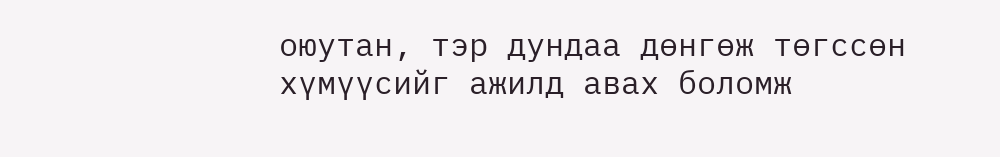оюутан, тэр дундаа дөнгөж төгссөн хүмүүсийг ажилд авах боломж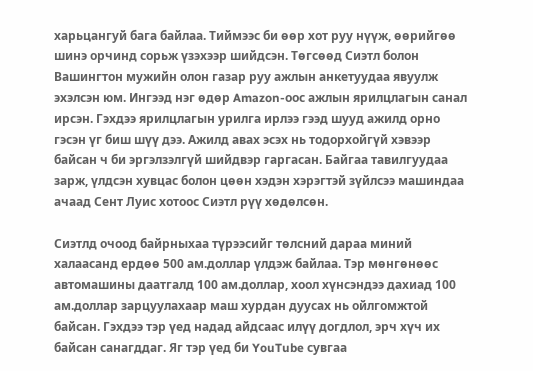харьцангуй бага байлаа. Тиймээс би өөр хот руу нүүж, өөрийгөө шинэ орчинд сорьж үзэхээр шийдсэн. Төгсөөд Сиэтл болон Вашингтон мужийн олон газар руу ажлын анкетуудаа явуулж эхэлсэн юм. Ингээд нэг өдөр Amazon-оос ажлын ярилцлагын санал ирсэн. Гэхдээ ярилцлагын урилга ирлээ гээд шууд ажилд орно гэсэн үг биш шүү дээ. Ажилд авах эсэх нь тодорхойгүй хэвээр байсан ч би эргэлзэлгүй шийдвэр гаргасан. Байгаа тавилгуудаа зарж, үлдсэн хувцас болон цөөн хэдэн хэрэгтэй зүйлсээ машиндаа ачаад Сент Луис хотоос Сиэтл рүү хөдөлсөн.

Сиэтлд очоод байрныхаа түрээсийг төлсний дараа миний халаасанд ердөө 500 ам.доллар үлдэж байлаа. Тэр мөнгөнөөс автомашины даатгалд 100 ам.доллар, хоол хүнсэндээ дахиад 100 ам.доллар зарцуулахаар маш хурдан дуусах нь ойлгомжтой байсан. Гэхдээ тэр үед надад айдсаас илүү догдлол, эрч хүч их байсан санагддаг. Яг тэр үед би YouTube сувгаа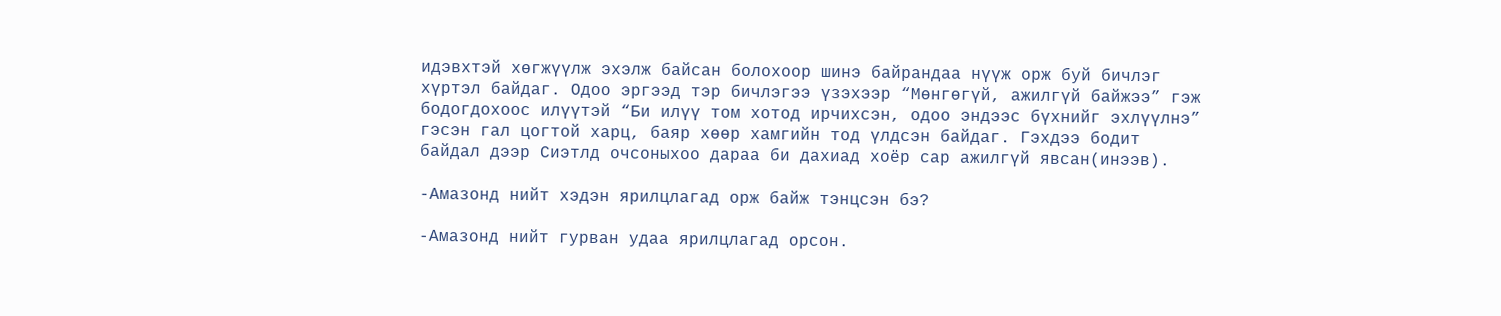идэвхтэй хөгжүүлж эхэлж байсан болохоор шинэ байрандаа нүүж орж буй бичлэг хүртэл байдаг. Одоо эргээд тэр бичлэгээ үзэхээр “Мөнгөгүй, ажилгүй байжээ” гэж бодогдохоос илүүтэй “Би илүү том хотод ирчихсэн, одоо эндээс бүхнийг эхлүүлнэ” гэсэн гал цогтой харц, баяр хөөр хамгийн тод үлдсэн байдаг. Гэхдээ бодит байдал дээр Сиэтлд очсоныхоо дараа би дахиад хоёр сар ажилгүй явсан(инээв).

-Амазонд нийт хэдэн ярилцлагад орж байж тэнцсэн бэ?

-Амазонд нийт гурван удаа ярилцлагад орсон.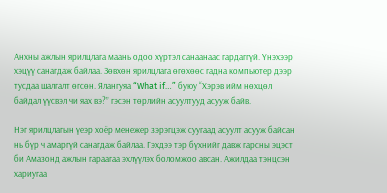Анхны ажлын ярилцлага маань одоо хүртэл санаанаас гардаггүй. Үнэхээр хэцүү санагдаж байлаа. Зөвхөн ярилцлага өгөхөөс гадна компьютер дээр тусдаа шалгалт өгсөн. Ялангуяа “What if…” буюу “Хэрэв ийм нөхцөл байдал үүсвэл чи яах вэ?” гэсэн төрлийн асуултууд асууж байв.

Нэг ярилцлагын үеэр хоёр менежер зэрэгцэж суугаад асуулт асууж байсан нь бүр ч амаргүй санагдаж байлаа. Гэхдээ тэр бүхнийг давж гарсны эцэст би Амазонд ажлын гараагаа эхлүүлэх боломжоо авсан. Ажилдаа тэнцсэн хариугаа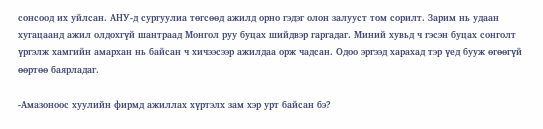сонсоод их уйлсан. АНУ-д сургуулиа төгсөөд ажилд орно гэдэг олон залууст том сорилт. Зарим нь удаан хугацаанд ажил олдохгүй шантраад Монгол руу буцах шийдвэр гаргадаг. Миний хувьд ч гэсэн буцах сонголт үргэлж хамгийн амархан нь байсан ч хичээсээр ажилдаа орж чадсан. Одоо эргээд харахад тэр үед бууж өгөөгүй өөртөө баярладаг.

-Амазоноос хуулийн фирмд ажиллах хүртэлх зам хэр урт байсан бэ?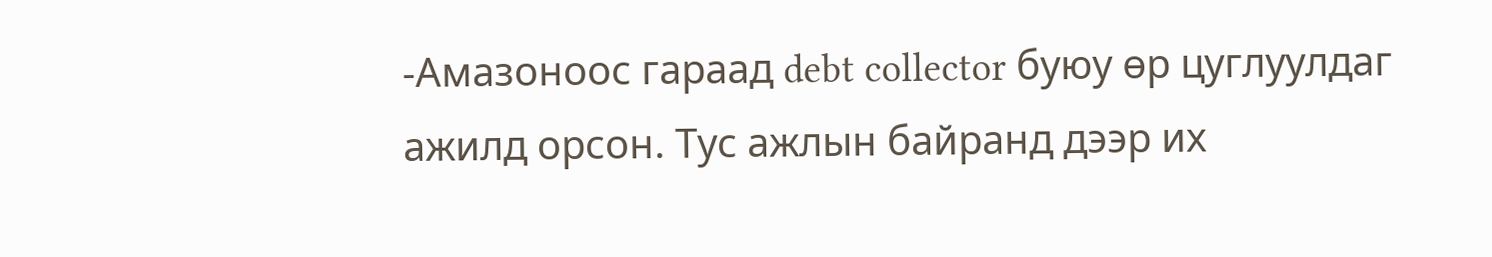-Амазоноос гараад debt collector буюу өр цуглуулдаг ажилд орсон. Тус ажлын байранд дээр их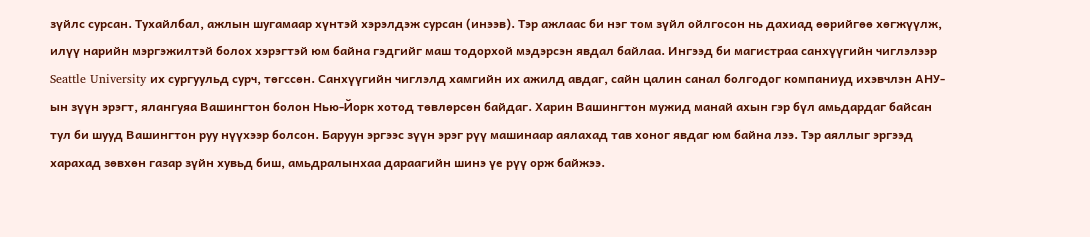зүйлс сурсан. Тухайлбал, ажлын шугамаар хүнтэй хэрэлдэж сурсан (инээв). Тэр ажлаас би нэг том зүйл ойлгосон нь дахиад өөрийгөө хөгжүүлж, илүү нарийн мэргэжилтэй болох хэрэгтэй юм байна гэдгийг маш тодорхой мэдэрсэн явдал байлаа. Ингээд би магистраа санхүүгийн чиглэлээр Seattle University их сургуульд сурч, төгссөн. Санхүүгийн чиглэлд хамгийн их ажилд авдаг, сайн цалин санал болгодог компаниуд ихэвчлэн АНУ-ын зүүн эрэгт, ялангуяа Вашингтон болон Нью-Йорк хотод төвлөрсөн байдаг. Харин Вашингтон мужид манай ахын гэр бүл амьдардаг байсан тул би шууд Вашингтон руу нүүхээр болсон. Баруун эргээс зүүн эрэг рүү машинаар аялахад тав хоног явдаг юм байна лээ. Тэр аяллыг эргээд харахад зөвхөн газар зүйн хувьд биш, амьдралынхаа дараагийн шинэ үе рүү орж байжээ.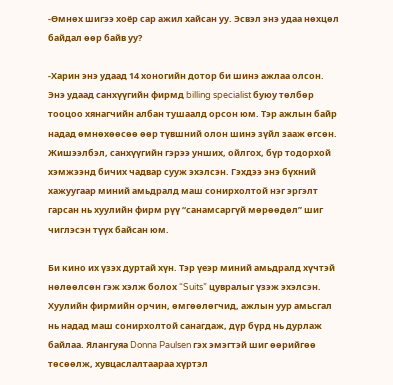-Өмнөх шигээ хоёр сар ажил хайсан уу. Эсвэл энэ удаа нөхцөл байдал өөр байв уу?

-Харин энэ удаад 14 хоногийн дотор би шинэ ажлаа олсон. Энэ удаад санхүүгийн фирмд billing specialist буюу төлбөр тооцоо хянагчийн албан тушаалд орсон юм. Тэр ажлын байр надад өмнөхөөсөө өөр түвшний олон шинэ зүйл зааж өгсөн. Жишээлбэл, санхүүгийн гэрээ унших, ойлгох, бүр тодорхой хэмжээнд бичих чадвар сууж эхэлсэн. Гэхдээ энэ бүхний хажуугаар миний амьдралд маш сонирхолтой нэг эргэлт гарсан нь хуулийн фирм рүү “санамсаргүй мөрөөдөл” шиг чиглэсэн түүх байсан юм.

Би кино их үзэх дуртай хүн. Тэр үеэр миний амьдралд хүчтэй нөлөөлсөн гэж хэлж болох “Suits” цувралыг үзэж эхэлсэн. Хуулийн фирмийн орчин, өмгөөлөгчид, ажлын уур амьсгал нь надад маш сонирхолтой санагдаж, дүр бүрд нь дурлаж байлаа. Ялангуяа Donna Paulsen гэх эмэгтэй шиг өөрийгөө төсөөлж, хувцаслалтаараа хүртэл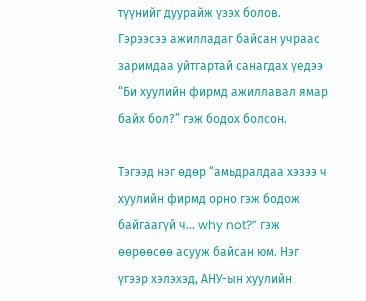түүнийг дуурайж үзэх болов. Гэрээсээ ажилладаг байсан учраас заримдаа уйтгартай санагдах үедээ “Би хуулийн фирмд ажиллавал ямар байх бол?” гэж бодох болсон.

Тэгээд нэг өдөр “амьдралдаа хэзээ ч хуулийн фирмд орно гэж бодож байгаагүй ч… why not?” гэж өөрөөсөө асууж байсан юм. Нэг үгээр хэлэхэд, АНУ-ын хуулийн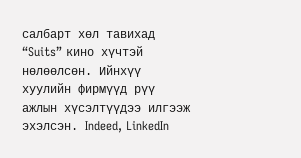салбарт хөл тавихад “Suits” кино хүчтэй нөлөөлсөн. Ийнхүү хуулийн фирмүүд рүү ажлын хүсэлтүүдээ илгээж эхэлсэн. Indeed, LinkedIn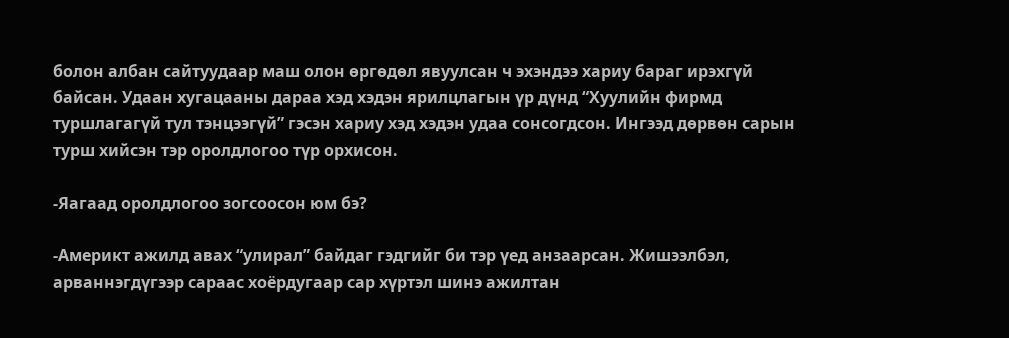болон албан сайтуудаар маш олон өргөдөл явуулсан ч эхэндээ хариу бараг ирэхгүй байсан. Удаан хугацааны дараа хэд хэдэн ярилцлагын үр дүнд “Хуулийн фирмд туршлагагүй тул тэнцээгүй” гэсэн хариу хэд хэдэн удаа сонсогдсон. Ингээд дөрвөн сарын турш хийсэн тэр оролдлогоо түр орхисон.

-Яагаад оролдлогоо зогсоосон юм бэ?

-Америкт ажилд авах “улирал” байдаг гэдгийг би тэр үед анзаарсан. Жишээлбэл, арваннэгдүгээр сараас хоёрдугаар сар хүртэл шинэ ажилтан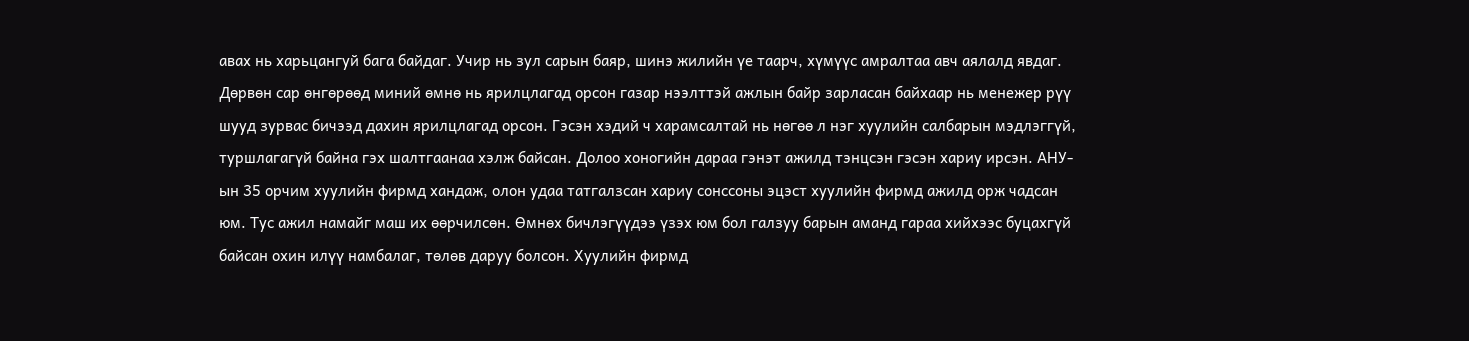авах нь харьцангуй бага байдаг. Учир нь зул сарын баяр, шинэ жилийн үе таарч, хүмүүс амралтаа авч аялалд явдаг. Дөрвөн сар өнгөрөөд миний өмнө нь ярилцлагад орсон газар нээлттэй ажлын байр зарласан байхаар нь менежер рүү шууд зурвас бичээд дахин ярилцлагад орсон. Гэсэн хэдий ч харамсалтай нь нөгөө л нэг хуулийн салбарын мэдлэггүй, туршлагагүй байна гэх шалтгаанаа хэлж байсан. Долоо хоногийн дараа гэнэт ажилд тэнцсэн гэсэн хариу ирсэн. АНУ-ын 35 орчим хуулийн фирмд хандаж, олон удаа татгалзсан хариу сонссоны эцэст хуулийн фирмд ажилд орж чадсан юм. Тус ажил намайг маш их өөрчилсөн. Өмнөх бичлэгүүдээ үзэх юм бол галзуу барын аманд гараа хийхээс буцахгүй байсан охин илүү намбалаг, төлөв даруу болсон. Хуулийн фирмд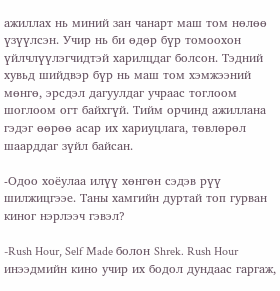ажиллах нь миний зан чанарт маш том нөлөө үзүүлсэн. Учир нь би өдөр бүр томоохон үйлчлүүлэгчидтэй харилцдаг болсон. Тэдний хувьд шийдвэр бүр нь маш том хэмжээний мөнгө, эрсдэл дагуулдаг учраас тоглоом шоглоом огт байхгүй. Тийм орчинд ажиллана гэдэг өөрөө асар их хариуцлага, төвлөрөл шаарддаг зүйл байсан.

-Одоо хоёулаа илүү хөнгөн сэдэв рүү шилжицгээе. Таны хамгийн дуртай топ гурван киног нэрлээч гэвэл?

-Rush Hour, Self Made болон Shrek. Rush Hour инээдмийн кино учир их бодол дундаас гаргаж,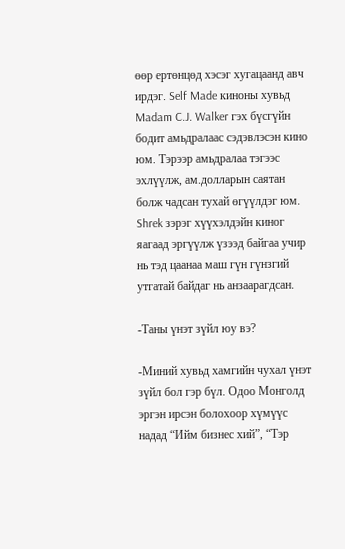өөр ертөнцөд хэсэг хугацаанд авч ирдэг. Self Made киноны хувьд Madam C.J. Walker гэх бүсгүйн бодит амьдралаас сэдэвлэсэн кино юм. Тэрээр амьдралаа тэгээс эхлүүлж, ам.долларын саятан болж чадсан тухай өгүүлдэг юм. Shrek зэрэг хүүхэлдэйн киног яагаад эргүүлж үзээд байгаа учир нь тэд цаанаа маш гүн гүнзгий утгатай байдаг нь анзаарагдсан.

-Таны үнэт зүйл юу вэ?

-Миний хувьд хамгийн чухал үнэт зүйл бол гэр бүл. Одоо Монголд эргэн ирсэн болохоор хүмүүс надад “Ийм бизнес хий”, “Тэр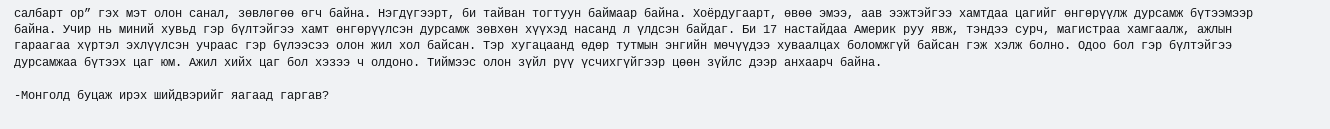салбарт ор” гэх мэт олон санал, зөвлөгөө өгч байна. Нэгдүгээрт, би тайван тогтуун баймаар байна. Хоёрдугаарт, өвөө эмээ, аав ээжтэйгээ хамтдаа цагийг өнгөрүүлж дурсамж бүтээмээр байна. Учир нь миний хувьд гэр бүлтэйгээ хамт өнгөрүүлсэн дурсамж зөвхөн хүүхэд насанд л үлдсэн байдаг. Би 17 настайдаа Америк руу явж, тэндээ сурч, магистраа хамгаалж, ажлын гараагаа хүртэл эхлүүлсэн учраас гэр бүлээсээ олон жил хол байсан. Тэр хугацаанд өдөр тутмын энгийн мөчүүдээ хуваалцах боломжгүй байсан гэж хэлж болно. Одоо бол гэр бүлтэйгээ дурсамжаа бүтээх цаг юм. Ажил хийх цаг бол хэзээ ч олдоно. Тиймээс олон зүйл рүү үсчихгүйгээр цөөн зүйлс дээр анхаарч байна.

-Монголд буцаж ирэх шийдвэрийг яагаад гаргав?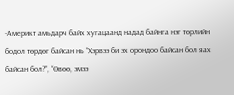-Америкт амьдарч байх хугацаанд надад байнга нэг төрлийн бодол төрдөг байсан нь “Хэрвээ би эх орондоо байсан бол яах байсан бол?”, “Өвөө, эмээ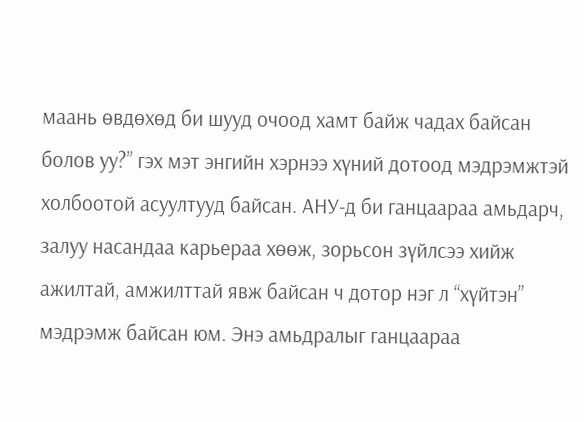маань өвдөхөд би шууд очоод хамт байж чадах байсан болов уу?” гэх мэт энгийн хэрнээ хүний дотоод мэдрэмжтэй холбоотой асуултууд байсан. АНУ-д би ганцаараа амьдарч, залуу насандаа карьераа хөөж, зорьсон зүйлсээ хийж ажилтай, амжилттай явж байсан ч дотор нэг л “хүйтэн” мэдрэмж байсан юм. Энэ амьдралыг ганцаараа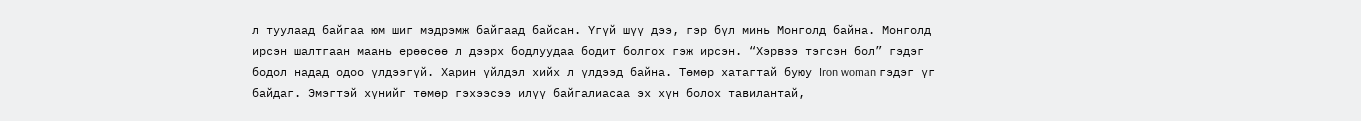л туулаад байгаа юм шиг мэдрэмж байгаад байсан. Үгүй шүү дээ, гэр бүл минь Монголд байна. Монголд ирсэн шалтгаан маань ерөөсөө л дээрх бодлуудаа бодит болгох гэж ирсэн. “Хэрвээ тэгсэн бол” гэдэг бодол надад одоо үлдээгүй. Харин үйлдэл хийх л үлдээд байна. Төмөр хатагтай буюу Iron woman гэдэг үг байдаг. Эмэгтэй хүнийг төмөр гэхээсээ илүү байгалиасаа эх хүн болох тавилантай,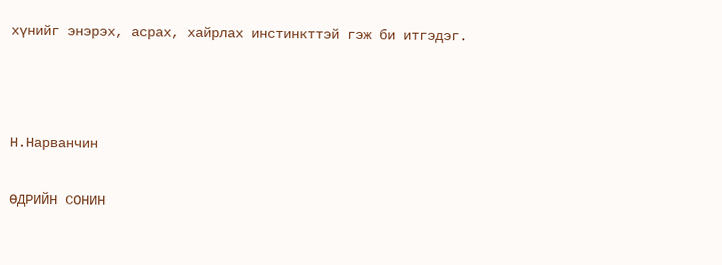хүнийг энэрэх, асрах, хайрлах инстинкттэй гэж би итгэдэг.



Н.Нарванчин

ӨДРИЙН СОНИН